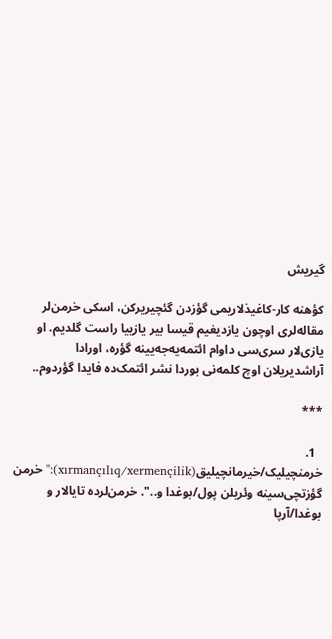گیریش

کؤهنه کار-کاغیذلاریمی گؤزدن گئچیریرکن، اسکی خرمن‌لر مقاله‌لری اوچون یازدیغیم قیسا بیر یازییا راست گلدیم. او یازی‌لار سری‌سی داوام ائتمه‌یه‌جه‌یینه گؤره، اورادا آراشدیریلان اوچ کلمه‌نی بوردا نشر ائتمک‌ده فایدا گؤردوم..

***

  1. خرمنچیلیک/خیرمانچیلیق(xırmançılıq/xermençilik):"خرمن گؤزتچی‌سینه وئریلن پول/بوغدا و..". خرمن‌لرده تایالار و بوغدا/آرپا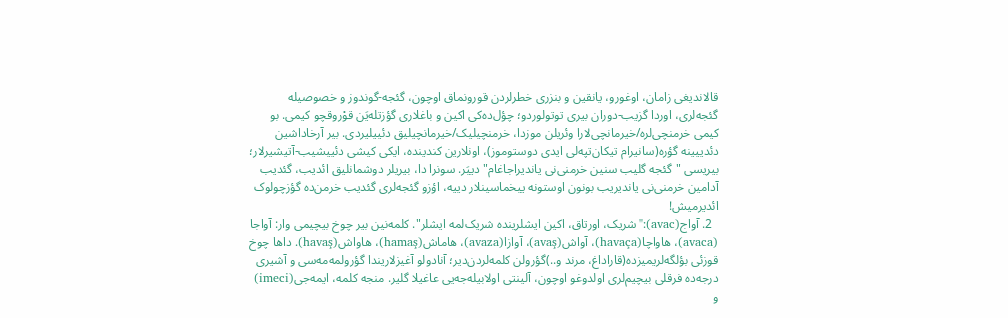قالاندیغی زامان، اوغورو، یانقین و بنزری خطرلردن قورونماق اوچون، گئجه-گوندوز و خصوصیله گئجه‌لری، اوردا گزیب-دوران بیری توتولوردو؛ چؤل‌ده‌کی اکین و باغلاری گؤزتله‌یَن قوْروقچو کیمی. بو کیمی خرمنچی‌لره/خیرمانچی‌لارا وئریلن موزدا، خرمنچیلیک/خیرمانچیلیق دئییلیردی. بیر آرخاداشین دئدییینه گؤره(سانیرام تیکان‌تپه‌لی ایدی دوستوموز)، اونلارین کندینده، ایکی کیشی دئییشیب-آتیشیرلار؛ بیریسی "گئجه گلیب سنین خرمنی‌نی یاندیراجاغام" دییَر. سونرا دا، بیریلر دوشمانلیق ائدیب، گئدیب آدامین خرمنی‌نی یاندیریب بونون اوستونه ییخماسینلار دییه، اؤزو گئجه‌لری گئدیب خرمن‌ده گؤزچولوک ائدیرمیش!
  2. آواج(avac):"شریک، اورتاق، اکین ایشلرینده شریک‌لمه ایشلر". کلمه‌نین بیر چوخ بیچیمی وار: آواجا (avaca)، هاواچا(havaça)، آواش(avaş)، آوازا(avaza)، هاماش(hamaş)، هاواش(havaş). داها چوخ قوزئی بؤلگه‌لریمیزده(قاراداغ، مرند و..)گؤرولن کلمه‌لردن‌دیر؛ آنادولو آغیزلاریندا گؤرولمه‌مه‌سی و آشیری درجه‌ده فرقلی بیچیم‌لری اولدوغو اوچون، آلینتی اولابیله‌جه‌یی عاغیلا گلیر. منجه کلمه، ایمه‌جی(imeci) و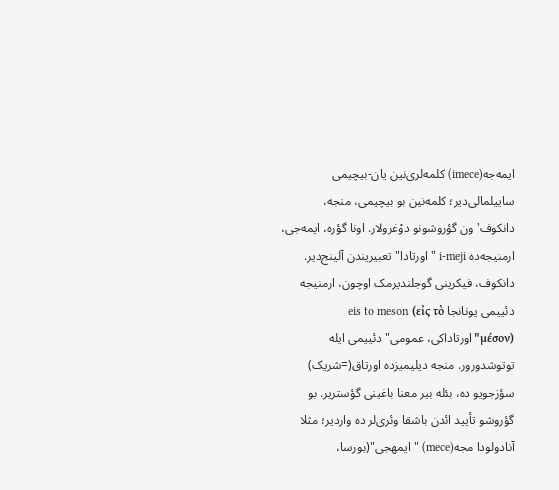ایمه‌جه(imece) کلمه‌لری‌نین یان-بیچیمی ساییلمالی‌دیر؛ کلمه‌نین بو بیچیمی، منجه، دانکوف'ون گؤروشونو دوْغرولار. اونا گؤره، ایمه‌جی، ارمنیجه‌ده i-meji "اورتادا" تعبیریندن آلینج‌دیر. دانکوف، فیکرینی گوجلندیرمک اوچون، ارمنیجه دئییمی یونانجا eis to meson (εἰς τὸ μέσον)"اورتاداکی، عمومی" دئییمی ایله توتوشدورور. منجه دیلیمیزده اورتاق(=شریک) سؤزجویو ده، بئله بیر معنا باغینی گؤستریر. بو گؤروشو تأیید ائدن باشقا وئری‌لر ده واردیر؛ مثلا آنادولودا مجه(mece) "ایمهجی"(بورسا،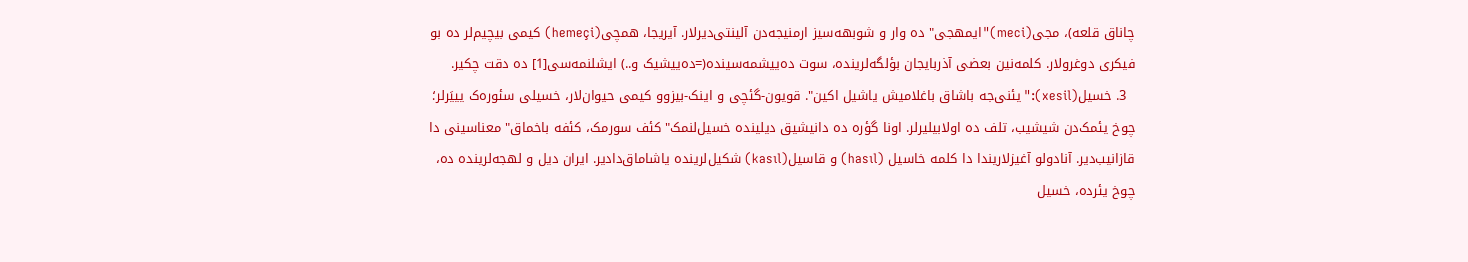چاناق قلعه)، مجی(meci)"ایمهجی" ده وار و شوبهه‌سیز ارمنیجه‌دن آلینتی‌دیرلار. آیریجا، همچی(hemeçi) کیمی بیچیم‌لر ده بو فیکری دوغرولار. کلمه‌نین بعضی آذربایجان بؤلگه‌لرینده، سوت ده‌ییشمه‌سینده(=ده‌ییشیک و..) ایشلنمه‌سی[1] ده دقت چکیر.
  3. خسیل(xesil):"یئنی‌جه باشاق باغلامیش یاشیل اکین". قویون-گئچی و اینک-بیزوو کیمی حیوان‌لار، خسیلی سئوره‌ک یییَرلر؛ چوخ یئمک‌دن شیشیب، تلف ده اولابیلیرلر. اونا گؤره ده دانیشیق دیلینده خسیل‌لنمک"کئف سورمک، کئفه باخماق" معناسینی دا قازانیب‌دیر. آنادولو آغیزلاریندا دا کلمه خاسیل (hasıl) و قاسیل(kasıl) شکیل‌لرینده یاشاماق‌دادیر. ایران دیل و لهجه‌لرینده ده، چوخ یئرده، خسیل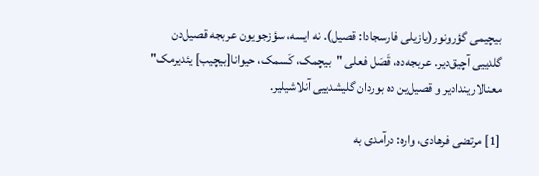بیچیمی‌ گؤرونور(یازیلی فارسجادا: قصیل). نه ایسه، سؤزجویون عربجه قصیل‌دن گلدییی آچیق‌دیر. عربجه‌ده، قَصَل فعلی "بیچمک، کَسمک، حیوانا[بیچیب] یئدیرمک" معنالاریندادیر و قصیل‌ین ده بوردان گلیشدییی آنلاشیلیر.

[1] مرتضی فرهادی، واره: درآمدی به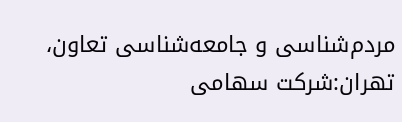مردم‌شناسی و جامعه‌شناسی تعاون، تهران:شرکت سهامی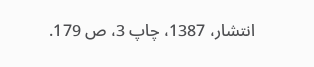انتشار، 1387، چاپ 3، ص 179.